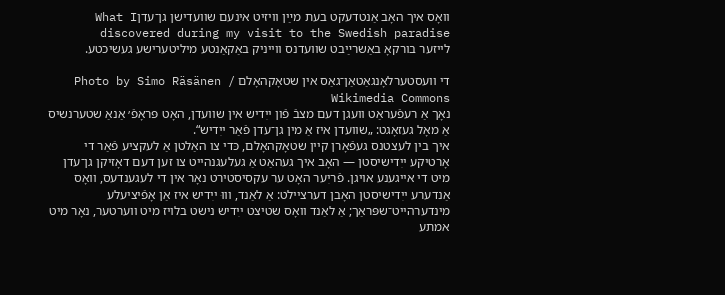וואָס איך האָב אַנטדעקט בעת מײַן וויזיט אינעם שוועדישן גן־עדןWhat I discovered during my visit to the Swedish paradise
לייזער בורקאָ באַשרײַבט שוועדנס ווייניק באַקאַנטע מיליטערישע געשיכטע.

די וועסטערלאָנגאַטאַן־גאַס אין שטאָקהאָלם Photo by Simo Räsänen / Wikimedia Commons
נאָך אַ רעפֿעראַט וועגן דעם מצבֿ פֿון ייִדיש אין שוועדן, האָט פּראָפֿ׳ אַנאַ שטערנשיס אַ מאָל געזאָגט: „שוועדן איז אַ מין גן־עדן פֿאַר ייִדיש“.
איך בין לעצטנס געפֿאָרן קיין שטאָקהאָלם, כּדי צו האַלטן אַ לעקציע פֿאַר די אָרטיקע ייִדישיסטן — האָב איך געהאַט אַ געלעגנהייט צו זען דעם דאָזיקן גן־עדן מיט די אייגענע אויגן. פֿריִער האָט ער עקסיסטירט נאָר אין די לעגענדעס, וואָס אַנדערע ייִדישיסטן האָבן דערציילט: אַ לאַנד, וווּ ייִדיש איז אַן אָפֿיציעלע מינדערהייט־שפּראַך; אַ לאַנד וואָס שטיצט ייִדיש נישט בלויז מיט ווערטער, נאָר מיט אמתע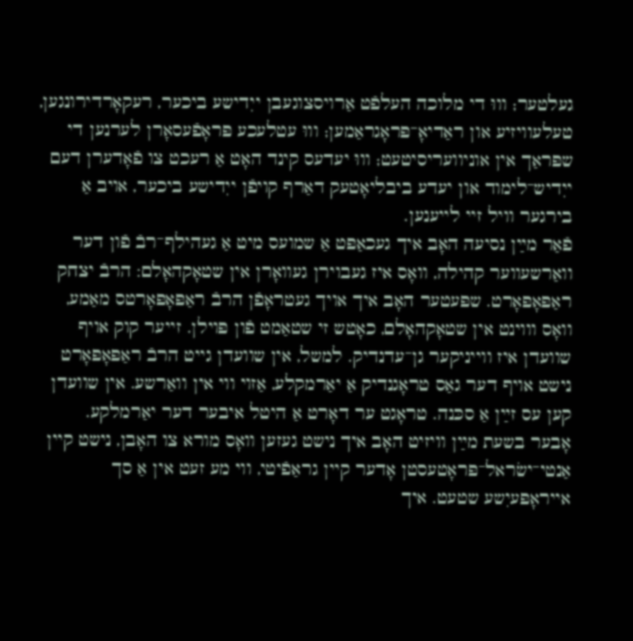געלטער; וווּ די מלוכה העלפֿט אַרויסצוגעבן ייִדישע ביכער, רעקאָרדירונגען, טעלעוויזיע און ראַדיאָ־פּראָגראַמען; וווּ עטלעכע פּראָפֿעסאָרן לערנען די שפּראַך אין אוניוועריסיטעט; וווּ יעדעס קינד האָט אַ רעכט צו פֿאָדערן דעם ייִדיש־לימוד און יעדע ביבליאָטעק דאַרף קויפֿן ייִדישע ביכער, אויב אַ בירגער וויל זיי לייענען.
פֿאַר מײַן נסיעה האָב איך געכאַפּט אַ שמועס מיט אַ געהילף־רבֿ פֿון דער וואַרשעווער קהילה, וואָס איז געבוירן געוואָרן אין שטאָקהאָלם: הרבֿ יצחק ראַפּאָפּאָרט. שפּעטער האָב איך אויך געטראָפֿן הרבֿ ראַפּאָפּאָרטס מאַמע, וואָס וווינט אין שטאָקהאָלם, כאָטש זי שטאַמט פֿון פּוילן. זייער קוק אויף שוועדן איז ווייניקער גן־עדנדיק. למשל, אין שוועדן גייט הרבֿ ראַפּאָפּאָרט נישט אויף דער גאַס טראָגנדיק אַ יאַרמקלע, אַזוי ווי אין וואַרשע. אין שוועדן קען עס זײַן אַ סכּנה. טראָגט ער דאָרט אַ היטל איבער דער יאַרמלקע.
אָבער בשעת מײַן וויזיט האָב איך נישט געזען וואָס מורא צו האָבן, נישט קיין אַנטי־ישׂראל־פּראָטעסטן אָדער קיין גראַפֿיטי, ווי מע זעט אין אַ סך אייראָפּעיִשע שטעט. איך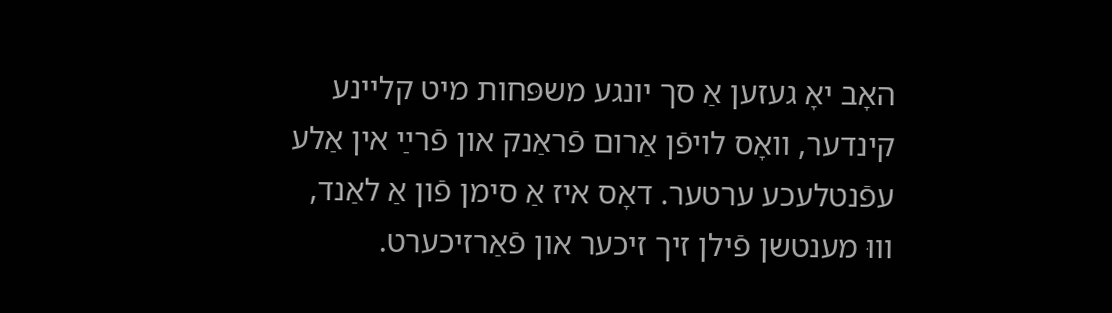האָב יאָ געזען אַ סך יונגע משפּחות מיט קליינע קינדער, וואָס לויפֿן אַרום פֿראַנק און פֿרײַ אין אַלע עפֿנטלעכע ערטער. דאָס איז אַ סימן פֿון אַ לאַנד, וווּ מענטשן פֿילן זיך זיכער און פֿאַרזיכערט.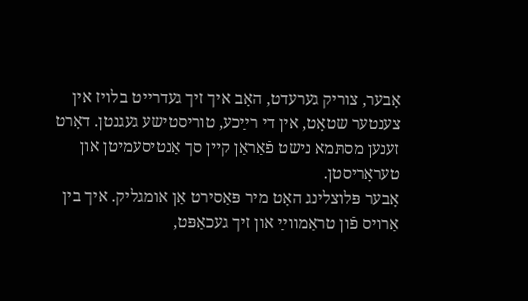אָבער, צוריק גערעדט, האָב איך זיך געדרייט בלויז אין צענטער שטאָט, אין די רײַכע, טוריסטישע געגנטן. דאָרט זענען מסתּמא נישט פֿאַראַן קיין סך אַנטיסעמיטן און טעראָריסטן.
אָבער פּלוצלינג האָט מיר פּאַסירט אַן אומגליק. איך בין אַרויס פֿון טראַמווײַ און זיך געכאַפּט,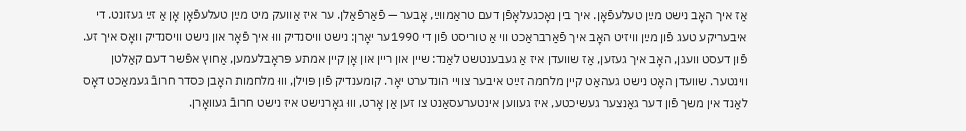אַז איך האָב נישט מײַן טעלעפֿאָן. איך בין נאָכגעלאָפֿן דעם טראַמווײַ, אָבער — פֿאַרפֿאַלן. ער איז אַוועק מיט מײַן טעלעפֿאָן אָן אַ זײַ געזונט. די איבעריקע טעג פֿון מײַן וויזיט האָב איך פֿאַרבראַכט ווי אַ טוריסט פֿון די 1990ער יאָרן: נישט וויסנדיק וווּ איך פֿאָר און נישט וויסנדיק וואָס איך זע.
פֿון דעסט וועגן, האָב איך געזען, אַז שוועדן איז אַ געבענטשט לאַנד: שיין און ריין און אָן קיין אמתע פּראָבלעמען, אַחוץ אפֿשר דעם קאַלטן ווינטער. שוועדן האָט נישט געהאַט קיין מלחמה זײַט איבער צוויי הונדערט יאָר. קומענדיק פֿון פּוילן, וווּ מלחמות האָבן כּסדר חרובֿ געמאַכט דאָס לאַנד אין משך פֿון דער גאַנצער געשיכטע, איז געווען אינטערעסאַנט צו זען אַן אָרט, וווּ גאָרנישט איז נישט חרובֿ געוואָרן.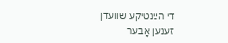די הײַנטיקע שוועדן זענען אָבער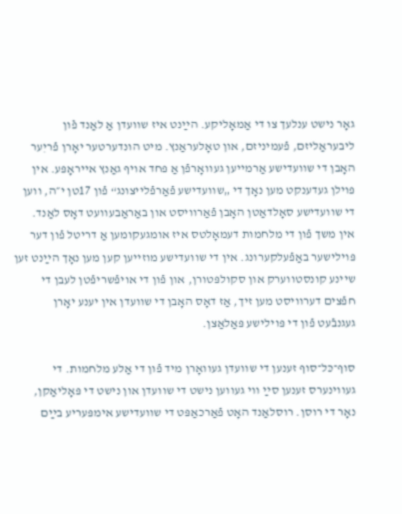גאָר נישט ענלעך צו די אַמאָליקע. הײַנט איז שוועדן אַ לאַנד פֿון ליבעראַליזם, פֿעמיניזם, און טאָלעראַנץ. מיט הונדערטער יאָרן פֿריִער האָבן די שוועדישע אַרמייען געוואָרפֿן אַ פּחד אויף גאַנץ אייראָפּע. אין פּוילן געדענקט מען נאָך די „שוועדישע פֿאַרפֿלייצונג“ פֿון 17טן י״ה, ווען די שוועדישע סאָלדאַטן האָבן פֿאַרוויסט און באַראַבעוועט דאָס לאַנד. אין משך פֿון די מלחמות דעמאָלטס איז אומגעקומען אַ דריטל פֿון דער פּוילישער באַפֿעלקערונג. אין די שוועדישע מוזייען קען מען נאָך הײַנט זען שיינע קונסטווערק און סקולפּטורן, און פֿון די אויפֿשריפֿטן לעבן די חפֿצים דערוויסט מען זיך, אַז דאָס האָבן די שוועדן אין יענע יאָרן געגנבֿעט פֿון די פּוילישע פּאַלאַצן.

סוף־כּל־סוף זענען די שוועדן געוואָרן מיד פֿון די אַלע מלחמות. די געווינערס זענען סײַ ווי געווען נישט די שוועדן און נישט די פּאָליאַקן, נאָר די רוסן. רוסלאַנד האָט פֿאַרכאַפּט די שוועדישע אימפּעריע בײַם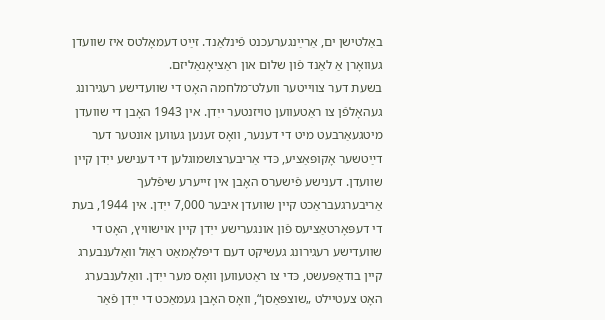באַלטישן ים, אַרײַנגערעכנט פֿינלאַנד. זײַט דעמאָלטס איז שוועדן געוואָרן אַ לאַנד פֿון שלום און ראַציאָנאַליזם.
בשעת דער צווייטער וועלט־מלחמה האָט די שוועדישע רעגירונג געהאָלפֿן צו ראַטעווען טויזנטער ייִדן. אין 1943 האָבן די שוועדן מיטגעאַרבעט מיט די דענער, וואָס זענען געווען אונטער דער דײַטשער אָקופּאַציע, כּדי אַריבערצושמוגלען די דענישע ייִדן קיין שוועדן. דענישע פֿישערס האָבן אין זייערע שיפֿלעך אַריבערגעבראַכט קיין שוועדן איבער 7,000 ייִדן. אין 1944, בעת די דעפּאָרטאַציעס פֿון אונגערישע ייִדן קיין אוישוויץ, האָט די שוועדישע רעגירונג געשיקט דעם דיפּלאָמאַט ראַוּל וואַלענבערג קיין בודאַפּעשט, כּדי צו ראַטעווען וואָס מער ייִדן. וואַלענבערג האָט צעטיילט „שוצפּאַסן“, וואָס האָבן געמאַכט די ייִדן פֿאַר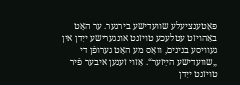פּאָטענציעלע שוועדישע בירגער. ער האָט באַהויזט עטלעכע טויזנט אונגערישע ייִדן אין געוויסע בנינים, וואָס מע האָט גערופֿן די „שוועדישע הײַזער“. אַזוי זענען איבער פֿיר טויזנט ייִדן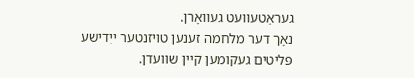געראַטעוועט געוואָרן.
נאָך דער מלחמה זענען טויזנטער ייִדישע פּליטים געקומען קיין שוועדן.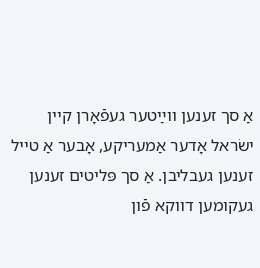אַ סך זענען ווײַטער געפֿאָרן קיין ישׂראל אָדער אַמעריקע, אָבער אַ טייל זענען געבליבן. אַ סך פּליטים זענען געקומען דווקא פֿון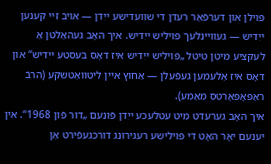פּוילן און דערפֿאַר רעדן די שוועדישע ייִדן — אויב זיי קענען ייִדיש — געוויינלעך פּויליש ייִדיש. איך האָב געהאַלטן אַ לעקציע מיטן טיטל „פּויליש ייִדיש איז דאָס בעסטע ייִדיש“ און דאָס איז אַלעמען געפֿעלן — אַחוץ איין ליטוואַטשקע (הרבֿ ראַפּאָפּאָרטס מאַמע).
איך האָב גערעדט מיט עטלעכע ייִדן פֿונעם „דור פֿון 1968“. אין יענעם יאָר האָט די פּוילישע רעגירונג דורכגעפֿירט אַן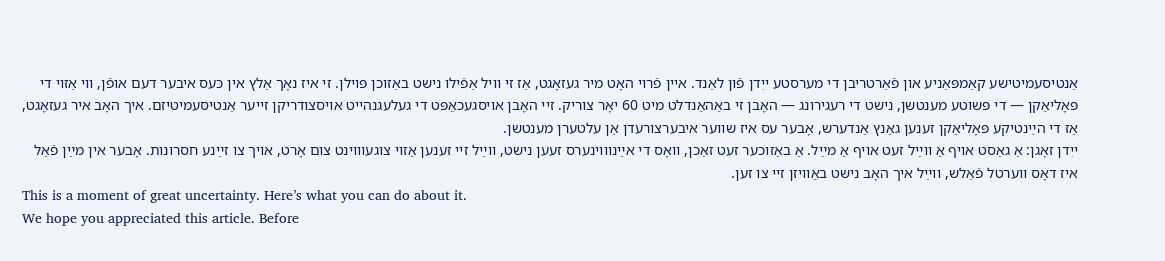אַנטיסעמיטישע קאַמפּאַניע און פֿאַרטריבן די מערסטע ייִדן פֿון לאַנד. איין פֿרוי האָט מיר געזאָגט, אַז זי וויל אַפֿילו נישט באַזוכן פּוילן. זי איז נאָך אַלץ אין כּעס איבער דעם אופֿן, ווי אַזוי די פּאָליאַקן — די פּשוטע מענטשן, נישט די רעגירונג — האָבן זי באַהאַנדלט מיט 60 יאָר צוריק. זיי האָבן אויסגעכאַפּט די געלעגנהייט אויסצודריקן זייער אַנטיסעמיטיזם. איך האָב איר געזאָגט, אַז די הײַנטיקע פּאָליאַקן זענען גאַנץ אַנדערש, אָבער עס איז שווער איבערצורעדן אַן עלטערן מענטשן.
ייִדן זאָגן: אַ גאַסט אויף אַ ווײַל זעט אויף אַ מײַל. אַ באַזוכער זעט זאַכן, וואָס די אײַנוווינערס זעען נישט, ווײַל זיי זענען אַזוי צוגעוווינט צום אָרט, אויך צו זײַנע חסרונות. אָבער אין מײַן פֿאַל איז דאָס ווערטל פֿאַלש, ווײַל איך האָב נישט באַוויזן זיי צו זען.
This is a moment of great uncertainty. Here’s what you can do about it.
We hope you appreciated this article. Before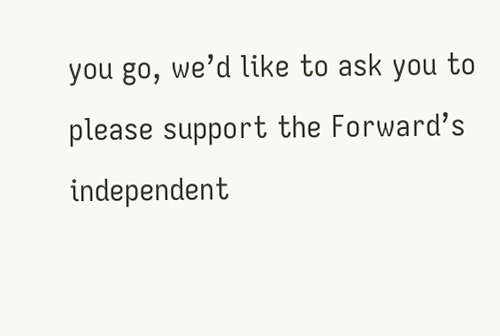you go, we’d like to ask you to please support the Forward’s independent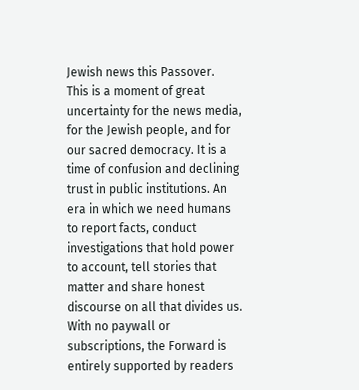Jewish news this Passover.
This is a moment of great uncertainty for the news media, for the Jewish people, and for our sacred democracy. It is a time of confusion and declining trust in public institutions. An era in which we need humans to report facts, conduct investigations that hold power to account, tell stories that matter and share honest discourse on all that divides us.
With no paywall or subscriptions, the Forward is entirely supported by readers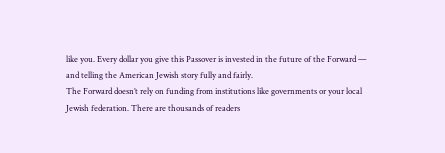like you. Every dollar you give this Passover is invested in the future of the Forward — and telling the American Jewish story fully and fairly.
The Forward doesn’t rely on funding from institutions like governments or your local Jewish federation. There are thousands of readers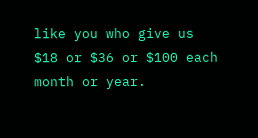like you who give us $18 or $36 or $100 each month or year.